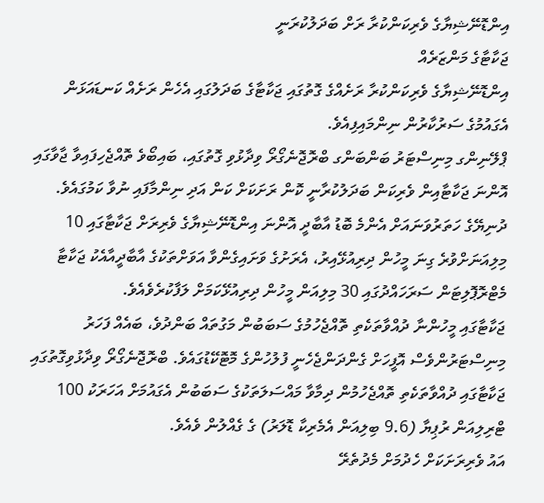އިންޑޮނޭޝިޔާގެ ވެރިކަންކުރާ ރަށް ބަދަލުކުރަނީ
ޖަކާޓާގެ މަންޒަރެއް
އިންޑޮނޭޝިޔާގެ ވެރިކަންކުރާ ރަށެއްގެ ގޮތުގައި ޖަކާޓާގެ ބަދަލުގައި އެހެން ރަށެއް ކަނޑައަޅަން އެގައުމުގެ ސަރުކާރުން ނިންމައިފިއެވެ.
ޕްލޭނިންގ މިނިސްޓަރު ބަންބަންގ ބްރޮޖޮނެގޯރޯ ވިދާޅުވި ގޮތުގައި، ބައިބޯވެ ތޮއްޖެހިފައިވާ ޖާވާގައި އޮންނަ ޖަކާޓާއިން ވެރިކަން ބަދަލުކުރާނީ ކޮން ރަށަކަށް ކަން އަދި ނިންމާފައި ނުވާ ކަމުގައެވެ.
ދުނިޔޭގެ ހަތަރުވަނައަށް އެންމެ ބޮޑު އާބާދީ އޮންނަ އިންޑޮނޭޝިޔާގެ ވެރިރަށް ޖަކާޓާގައި 10 މިލިއަނަށްވުރެ ގިނަ މީހުން ދިރިއުޅޭއިރު، އެރަށުގެ ވަށައިގެންވާ އަވަށްތަކުގެ އާބާދީއާއެކު ޖަކާޓާ މެޓްރޮޕޮލިޓަން ސަރަހައްދުގައި 30 މިލިއަން މީހުން ދިރިއުޅޭކަމަށް ލަފާކުރެވެއެވެ.
ޖަކާޓާގައި މީހުންނާ ދުއްވާތަކެތި ތޮއްޖެހުމުގެ ސަބަބުން މަގުތައް ބަންދުވެ، ބައެއް ފަހަރު މިނިސްޓަރުންވެސް އޮފީހަށް ގެންދަންޖެހެނީ ފުލުހުންގެ މޮޓޮކޭޑުގައެވެ. ބްރޮޖޮނެގޯރޯ ވިދާޅުވިގޮތުގައި ޖަކާޓާގައި ދުއްވާތަކެތި ތޮއްޖެހުމުން ދިމާވާ މައްސަލަތަކުގެ ސަބަބުން އެގައުމަށް އަހަރަކު 100 ޓްރިލިއަން ރުޕިޔާ (9.6 ބިލިއަން އެމެރިކާ ޑޮލަރު) ގެ ގެއްލުން ވެއެވެ.
އައު ވެރިރަށަކަށް ހެދުމަށް މެދުތެރޭ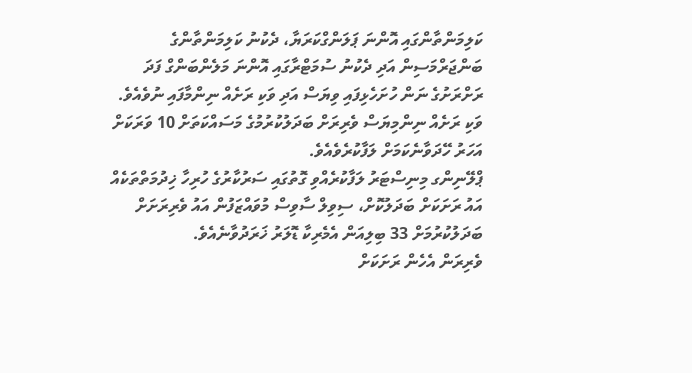ކަލިމަންތާންގައި އޮންނަ ޕަލަންގްކަރަޔާ، ދެކުނު ކަލިމަންތާންގެ ބަންޖަރްމަސިން އަދި ދެކުނު ސުމަޓްރާގައި އޮންނަ މަލެންބަންގް ފަދަ ރަށްރަށުގެ ނަން ހުށަހެޅިފައި ވިޔަސް އަދި ވަކި ރަށެއް ނިންމާފައި ނުވެއެވެ. ވަކި ރަށެއް ނިންމިޔަސް ވެރިރަށް ބަދަލުކުރުމުގެ މަސައްކަތަށް 10 ވަރަކަށް އަހަރު ހޭދަވާނެކަމަށް ލަފާކުރެވެއެވެ.
ޕްލޭނިންގ މިނިސްޓަރު ލަފާކުރެއްވި ގޮތުގައި ސަރުކާރުގެ ހުރިހާ ޚިދުމަތްތަކެއް އައު ރަށަކަށް ބަދަލުކޮށް، ސިވިލް ސާވިސް މުވައްޒަފުން އައު ވެރިރަށަށް ބަދަލުކުރުމަށް 33 ބިލިއަން އެމެރިކާ ޑޮލަރު ޚަރަދުވާނެއެވެ.
ވެރިރަން އެހެން ރަށަކަށް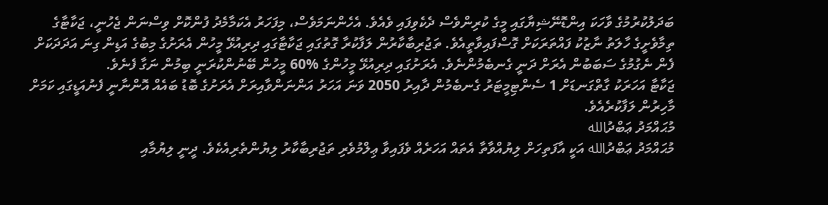ބަދަލުކުރުމުގެ ވާހަކަ އިންޑޮނޭޝިޔާގައި މީގެ ކުރިންވެސް ދެކެވިފައި ވެއެވެ. އެހެންނަމަވެސް، މިފަހަރު އެކަމާމެދު ފުންކޮށް ވިސްނަން ޖެހުނީ، ޖަކާޓާގެ ތިމާވެށީގެ ހާލަތު ނާޒުކު ފައްތަރަކަށް ގޮސްފައިވާތީއެވެ. ތަޖުރިބާކާރުން ލަފާކުރާ ގޮތުގައި ޖަކާޓާގައި ދިރިއުޅޭ މީހުން އެރަށުގެ މިބުގެ އަޑިން ގިނަ އަދަދަކަށް ފެން ނެގުމުގެ ސަބަބުން އެރަށް ދަނީ ގެނބެމުންނެވެ. އެރަށުގައި ދިރިއުޅޭ މީހުންގެ %60 މީހުން ބޭނުންކުރަނީ ބިމުން ނަގާ ފެނެވެ.
ޖަކާޓާ އަހަރަކު ގާތްގަނޑަށް 1 ސެންޓިމީޓަރު ގެނބެމުން ދާއިރު 2050 ވަނަ އަހަރު އަންނަންވާއިރަށް އެރަށުގެ ބޮޑު ބައެއް އޮންނާނީ ފެނުއަޑީގައި ކަމަށް މާހިރުން ލަފާކުރެއެވެ.
މުޙައްމަދު ޢަބްދުالله
މުޙައްމަދު ޢަބްދުالله އަކީ އާފަތިހަށް ލިޔުއްވާތާ އެތައް އަހަރެއް ވެފައިވާ ޢިލްމުވެރި ތަޖުރިބާކާރު ލިޔުންތެރިއެކެވެ. ދީނީ ލިޔުމާއި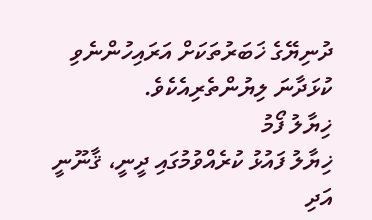ދުނިޔޭގެ ޚަބަރުތަކަށް އަރައިހުންނެވި ކުޅަދާނަ ލިޔުންތެރިއެކެވެ.
ޚިޔާލު ފޯމު
ޚިޔާލު ފައުޅު ކުރެއްވުމުގައި ދީނީ، ޤާނޫނީ އަދި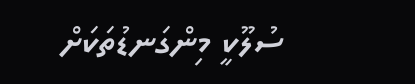ސުލޫކީ މިންގަނޑުތަކަށް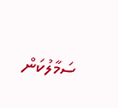ސަމާލުކަން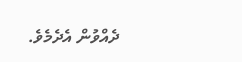ދެއްވުން އެދެމެވެ.